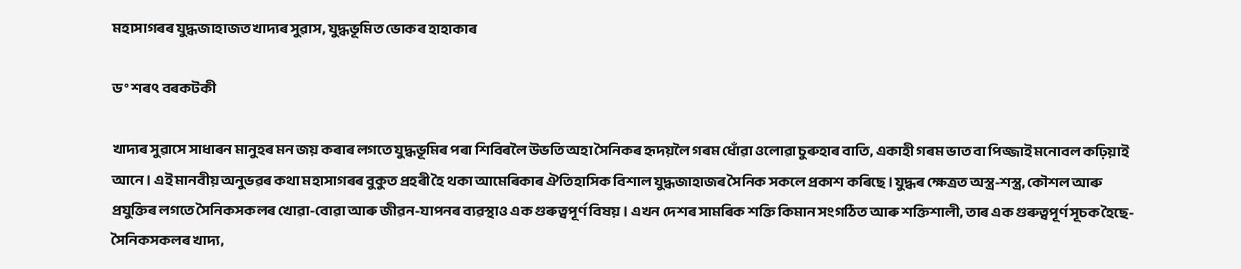মহাসাগৰৰ যুদ্ধজাহাজত খাদ্যৰ সুৱাস, যুদ্ধভূমিত ভোকৰ হাহাকাৰ

ড° শৰৎ বৰকটকী

খাদ্যৰ সুৱাসে সাধাৰন মানুহৰ মন জয় কৰাৰ লগতে যুদ্ধভূমিৰ পৰা শিবিৰলৈ উভতি অহা সৈনিকৰ হৃদয়লৈ গৰম ধোঁৱা ওলোৱা চুৰুহাৰ বাতি, একাহী গৰম ভাত বা পিজ্জাই মনোবল কঢ়িয়াই আনে। এই মানবীয় অনুভৱৰ কথা মহাসাগৰৰ বুকুত প্ৰহৰী হৈ থকা আমেৰিকাৰ ঐতিহাসিক বিশাল যুদ্ধজাহাজৰ সৈনিক সকলে প্ৰকাশ কৰিছে।যুদ্ধৰ ক্ষেত্ৰত অস্ত্ৰ-শস্ত্ৰ, কৌশল আৰু প্ৰযুক্তিৰ লগতে সৈনিকসকলৰ খোৱা-বোৱা আৰু জীৱন-যাপনৰ ব্যৱস্থাও এক গুৰুত্বপূর্ণ বিষয়। এখন দেশৰ সামৰিক শক্তি কিমান সংগঠিত আৰু শক্তিশালী, তাৰ এক গুৰুত্বপূর্ণ সূচক হৈছে- সৈনিকসকলৰ খাদ্য,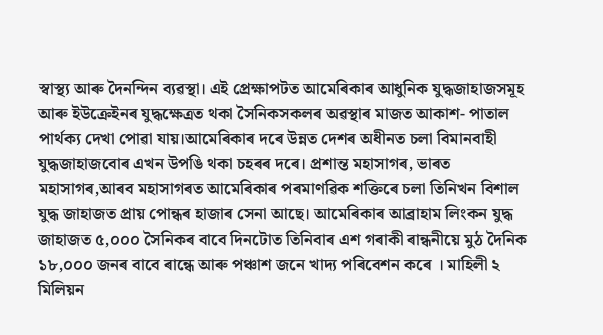স্বাস্থ্য আৰু দৈনন্দিন ব্যৱস্থা। এই প্ৰেক্ষাপটত আমেৰিকাৰ আধুনিক যুদ্ধজাহাজসমূহ আৰু ইউক্ৰেইনৰ যুদ্ধক্ষেত্ৰত থকা সৈনিকসকলৰ অৱস্থাৰ মাজত আকাশ- পাতাল পাৰ্থক্য দেখা পোৱা যায়।আমেৰিকাৰ দৰে উন্নত দেশৰ অধীনত চলা বিমানবাহী যুদ্ধজাহাজবোৰ এখন উপঙি থকা চহৰৰ দৰে। প্ৰশান্ত মহাসাগৰ, ভাৰত মহাসাগৰ,আৰব মহাসাগৰত আমেৰিকাৰ পৰমাণৱিক শক্তিৰে চলা তিনিখন বিশাল যুদ্ধ জাহাজত প্ৰায় পোন্ধৰ হাজাৰ সেনা আছে। আমেৰিকাৰ আব্ৰাহাম লিংকন যুদ্ধ জাহাজত ৫,০০০ সৈনিকৰ বাবে দিনটোত তিনিবাৰ এশ গৰাকী ৰান্ধনীয়ে মুঠ দৈনিক ১৮,০০০ জনৰ বাবে ৰান্ধে আৰু পঞ্চাশ জনে খাদ্য পৰিবেশন কৰে । মাহিলী ২ মিলিয়ন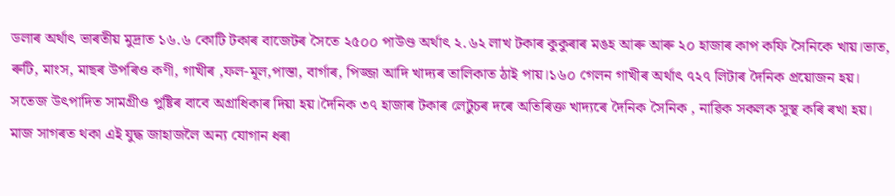ডলাৰ অৰ্থাৎ ভাৰতীয় মুদ্ৰাত ১৬.৬ কোটি টকাৰ বাজেটৰ সৈতে ২৫০০ পাউণ্ড অৰ্থাৎ ২.৬২ লাখ টকাৰ কুকুৰাৰ মঙহ আৰু আৰু ২০ হাজাৰ কাপ কফি সৈনিকে খায়।ভাত, ৰুটি, মাংস, মাছৰ উপৰিও কণী, গাখীৰ ,ফল-মূল,পাস্তা, বাৰ্গাৰ, পিজ্জা আদি খাদ্যৰ তালিকাত ঠাই পায়।১৬০ গেলন গাখীৰ অৰ্থাৎ ৭২৭ লিটাৰ দৈনিক প্ৰয়োজন হয়। সতেজ উৎপাদিত সামগ্ৰীও পুষ্টিৰ বাবে অগ্ৰাধিকাৰ দিয়া হয়।দৈনিক ৩৭ হাজাৰ টকাৰ লেটুচৰ দৰে অতিৰিক্ত খাদ্যৰে দৈনিক সৈনিক , নাৱিক সকলক সুস্থ কৰি ৰখা হয়। মাজ সাগৰত থকা এই যুদ্ধ জাহাজলৈ অন্য যোগান ধৰা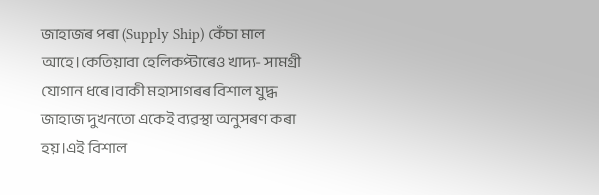জাহাজৰ পৰা (Supply Ship) কেঁচা মাল আহে।কেতিয়াবা হেলিকপ্টাৰেও খাদ্য- সামগ্ৰী যোগান ধৰে।বাকী মহাসাগৰৰ বিশাল যুদ্ধ জাহাজ দুখনতো একেই ব্যৱস্থা অনুসৰণ কৰা হয়।এই বিশাল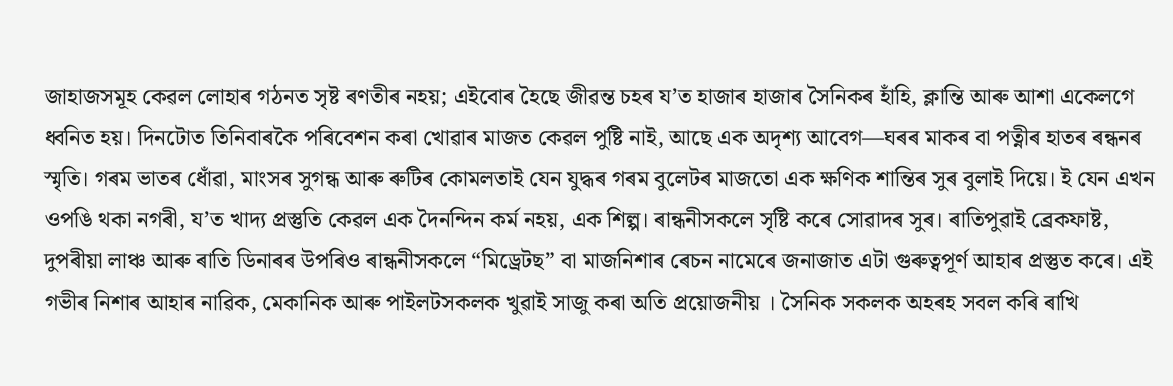জাহাজসমূহ কেৱল লোহাৰ গঠনত সৃষ্ট ৰণতীৰ নহয়; এইবোৰ হৈছে জীৱন্ত চহৰ য’ত হাজাৰ হাজাৰ সৈনিকৰ হাঁহি, ক্লান্তি আৰু আশা একেলগে ধ্বনিত হয়। দিনটোত তিনিবাৰকৈ পৰিবেশন কৰা খোৱাৰ মাজত কেৱল পুষ্টি নাই, আছে এক অদৃশ্য আবেগ—ঘৰৰ মাকৰ বা পত্নীৰ হাতৰ ৰন্ধনৰ স্মৃতি। গৰম ভাতৰ ধোঁৱা, মাংসৰ সুগন্ধ আৰু ৰুটিৰ কোমলতাই যেন যুদ্ধৰ গৰম বুলেটৰ মাজতো এক ক্ষণিক শান্তিৰ সুৰ বুলাই দিয়ে। ই যেন এখন ওপঙি থকা নগৰী, য’ত খাদ্য প্ৰস্তুতি কেৱল এক দৈনন্দিন কৰ্ম নহয়, এক শিল্প। ৰান্ধনীসকলে সৃষ্টি কৰে সোৱাদৰ সুৰ। ৰাতিপুৱাই ব্ৰেকফাষ্ট, দুপৰীয়া লাঞ্চ আৰু ৰাতি ডিনাৰৰ উপৰিও ৰান্ধনীসকলে “মিড্ৰেটছ” বা মাজনিশাৰ ৰেচন নামেৰে জনাজাত এটা গুৰুত্বপূৰ্ণ আহাৰ প্ৰস্তুত কৰে। এই গভীৰ নিশাৰ আহাৰ নাৱিক, মেকানিক আৰু পাইলটসকলক খুৱাই সাজু কৰা অতি প্ৰয়োজনীয় । সৈনিক সকলক অহৰহ সবল কৰি ৰাখি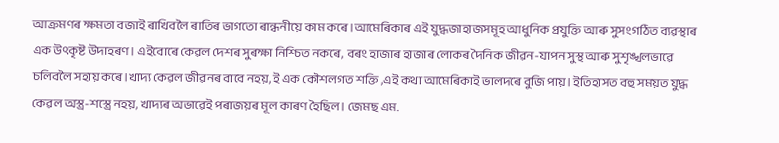আক্ৰমণৰ ক্ষমতা বজাই ৰাখিবলৈ ৰাতিৰ ভাগতো ৰান্ধনীয়ে কাম কৰে।আমেৰিকাৰ এই যুদ্ধজাহাজসমূহ আধুনিক প্ৰযুক্তি আৰু সুসংগঠিত ব্যৱস্থাৰ এক উৎকৃষ্ট উদাহৰণ। এইবোৰে কেৱল দেশৰ সুৰক্ষা নিশ্চিত নকৰে, বৰং হাজাৰ হাজাৰ লোকৰ দৈনিক জীৱন-যাপন সুস্থ আৰু সুশৃঙ্খলভাৱে চলিবলৈ সহায় কৰে।খাদ্য কেৱল জীৱনৰ বাবে নহয়, ই এক কৌশলগত শক্তি ,এই কথা আমেৰিকাই ভালদৰে বুজি পায়। ইতিহাসত বহু সময়ত যুদ্ধ কেৱল অস্ত্ৰ-শস্ত্ৰে নহয়, খাদ্যৰ অভাৱেই পৰাজয়ৰ মূল কাৰণ হৈছিল। জেমছ এম.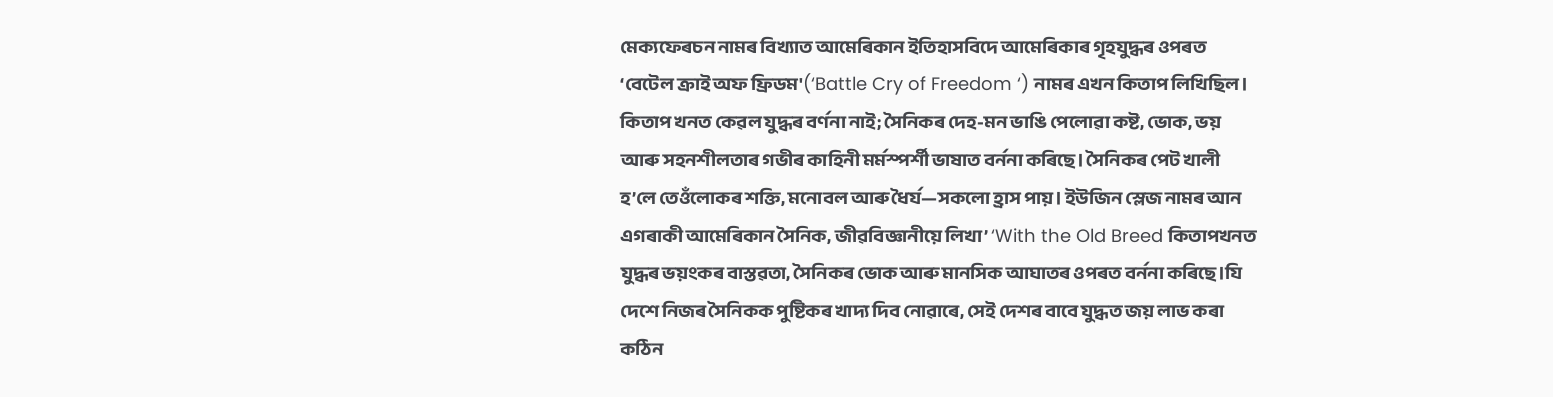মেক্যফেৰচন নামৰ বিখ্যাত আমেৰিকান ইতিহাসবিদে আমেৰিকাৰ গৃহযুদ্ধৰ ওপৰত ‘বেটেল ক্রাই অফ ফ্ৰিডম'(‘Battle Cry of Freedom ‘) নামৰ এখন কিতাপ লিখিছিল। কিতাপ খনত কেৱল যুদ্ধৰ বৰ্ণনা নাই; সৈনিকৰ দেহ-মন ভাঙি পেলোৱা কষ্ট, ভোক, ভয় আৰু সহনশীলতাৰ গভীৰ কাহিনী মৰ্মস্পৰ্শী ভাষাত বৰ্ননা কৰিছে। সৈনিকৰ পেট খালী হ’লে তেওঁলোকৰ শক্তি, মনোবল আৰু ধৈৰ্য—সকলো হ্ৰাস পায়। ইউজিন স্লেজ নামৰ আন এগৰাকী আমেৰিকান সৈনিক, জীৱবিজ্ঞানীয়ে লিখা’ ‘With the Old Breed কিতাপখনত যুদ্ধৰ ভয়ংকৰ বাস্তৱতা, সৈনিকৰ ভোক আৰু মানসিক আঘাতৰ ওপৰত বৰ্ননা কৰিছে।যি দেশে নিজৰ সৈনিকক পুষ্টিকৰ খাদ্য দিব নোৱাৰে, সেই দেশৰ বাবে যুদ্ধত জয় লাভ কৰা কঠিন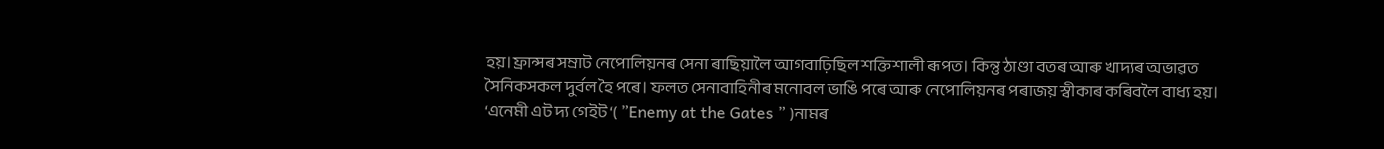হয়।ফ্ৰান্সৰ সম্ৰাট নেপোলিয়নৰ সেনা ৰাছিয়ালৈ আগবাঢ়িছিল শক্তিশালী ৰূপত। কিন্তু ঠাণ্ডা বতৰ আৰু খাদ্যৰ অভাৱত সৈনিকসকল দুৰ্বল হৈ পৰে। ফলত সেনাবাহিনীৰ মনোবল ভাঙি পৰে আৰু নেপোলিয়নৰ পৰাজয় স্বীকাৰ কৰিবলৈ বাধ্য হয়। ‘এনেমী এট দ্য গেইট ‘( ”Enemy at the Gates ” )নামৰ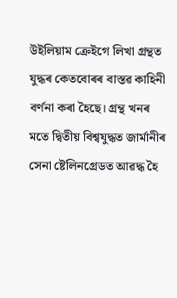উইলিয়াম ক্ৰেইগে লিখা গ্ৰন্থত যুদ্ধৰ কেতবোৰৰ বাস্তৱ কাহিনী বৰ্ণনা কৰা হৈছে। গ্ৰন্থ খনৰ মতে দ্বিতীয় বিশ্বযুদ্ধত জাৰ্মানীৰ সেনা ষ্টেলিনগ্ৰেডত আৱদ্ধ হৈ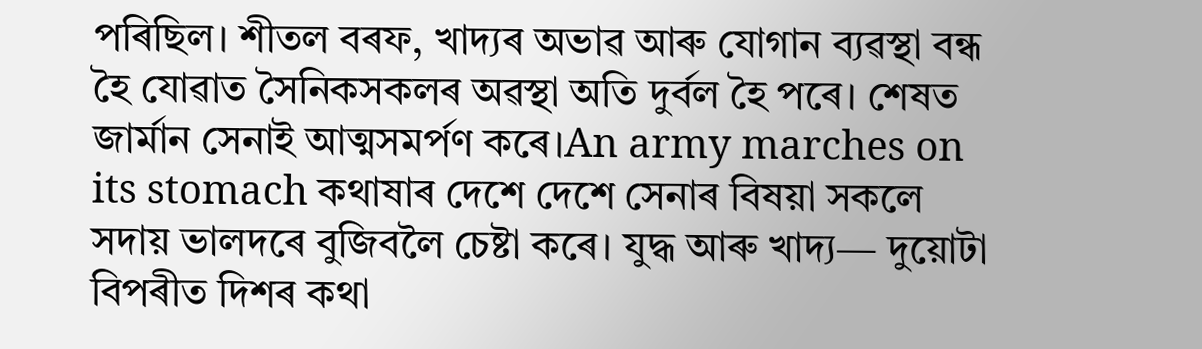পৰিছিল। শীতল বৰফ, খাদ্যৰ অভাৱ আৰু যোগান ব্যৱস্থা বন্ধ হৈ যোৱাত সৈনিকসকলৰ অৱস্থা অতি দুৰ্বল হৈ পৰে। শেষত জাৰ্মান সেনাই আত্মসমৰ্পণ কৰে।An army marches on its stomach কথাষাৰ দেশে দেশে সেনাৰ বিষয়া সকলে সদায় ভালদৰে বুজিবলৈ চেষ্টা কৰে। যুদ্ধ আৰু খাদ্য— দুয়োটা বিপৰীত দিশৰ কথা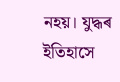নহয়। যুদ্ধৰ ইতিহাসে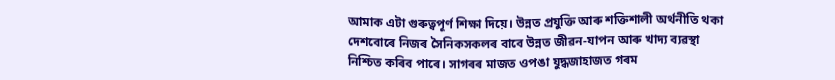আমাক এটা গুৰুত্বপূর্ণ শিক্ষা দিয়ে। উন্নত প্ৰযুক্তি আৰু শক্তিশালী অৰ্থনীতি থকা দেশবোৰে নিজৰ সৈনিকসকলৰ বাবে উন্নত জীৱন-যাপন আৰু খাদ্য ব্যৱস্থা নিশ্চিত কৰিব পাৰে। সাগৰৰ মাজত ওপঙা যুদ্ধজাহাজত গৰম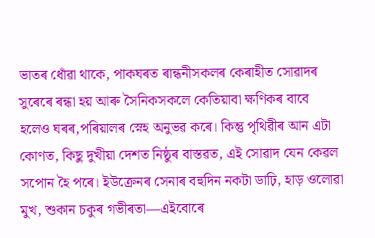ভাতৰ ধোঁৱা থাকে, পাকঘৰত ৰান্ধনীসকলৰ কেৰাহীত সোৱাদৰ সুৰেৰে ৰন্ধা হয় আৰু সৈনিকসকলে কেতিয়াবা ক্ষণিকৰ বাবে হলেও ঘৰৰ,পৰিয়ালৰ স্নেহ অনুভৱ কৰে। কিন্তু পৃথিৱীৰ আন এটা কোণত, কিছু দুখীয়া দেশত নিষ্ঠুৰ বাস্তৱত, এই সোৱাদ যেন কেৱল সপোন হৈ পৰে। ইউক্ৰেনৰ সেনাৰ বহুদিন নকটা ডাঢ়ি, হাড় ওলোৱা মুখ, শুকান চকুৰ গভীৰতা—এইবোৰে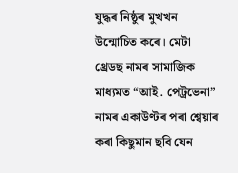যুদ্ধৰ নিষ্ঠুৰ মুখখন উন্মোচিত কৰে। মেটা থ্রেডছ নামৰ সামাজিক মাধ্যমত “আই. পেট্ৰভেনা” নামৰ একাউণ্টৰ পৰা শ্বেয়াৰ কৰা কিছুমান ছবি যেন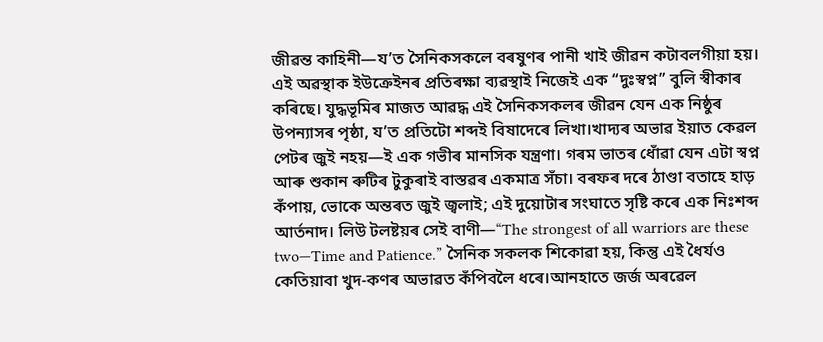জীৱন্ত কাহিনী—য’ত সৈনিকসকলে বৰষুণৰ পানী খাই জীৱন কটাবলগীয়া হয়। এই অৱস্থাক ইউক্ৰেইনৰ প্ৰতিৰক্ষা ব্যৱস্থাই নিজেই এক “দুঃস্বপ্ন” বুলি স্বীকাৰ কৰিছে। যুদ্ধভূমিৰ মাজত আৱদ্ধ এই সৈনিকসকলৰ জীৱন যেন এক নিষ্ঠুৰ উপন্যাসৰ পৃষ্ঠা, য’ত প্ৰতিটো শব্দই বিষাদেৰে লিখা।খাদ্যৰ অভাৱ ইয়াত কেৱল পেটৰ জুই নহয়—ই এক গভীৰ মানসিক যন্ত্ৰণা। গৰম ভাতৰ ধোঁৱা যেন এটা স্বপ্ন আৰু শুকান ৰুটিৰ টুকুৰাই বাস্তৱৰ একমাত্ৰ সঁচা। বৰফৰ দৰে ঠাণ্ডা বতাহে হাড় কঁপায়, ভোকে অন্তৰত জুই জ্বলাই; এই দুয়োটাৰ সংঘাতে সৃষ্টি কৰে এক নিঃশব্দ আৰ্তনাদ। লিউ টলষ্টয়ৰ সেই বাণী—“The strongest of all warriors are these two—Time and Patience.” সৈনিক সকলক শিকোৱা হয়, কিন্তু এই ধৈৰ্যও কেতিয়াবা খুদ-কণৰ অভাৱত কঁপিবলৈ ধৰে।আনহাতে জৰ্জ অৰৱেল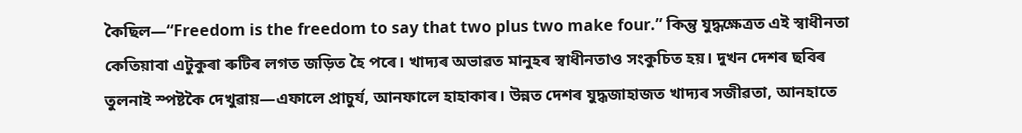কৈছিল—“Freedom is the freedom to say that two plus two make four.” কিন্তু যুদ্ধক্ষেত্ৰত এই স্বাধীনতা কেতিয়াবা এটুকুৰা ৰুটিৰ লগত জড়িত হৈ পৰে। খাদ্যৰ অভাৱত মানুহৰ স্বাধীনতাও সংকুচিত হয়। দুখন দেশৰ ছবিৰ তুলনাই স্পষ্টকৈ দেখুৱায়—এফালে প্ৰাচুৰ্য, আনফালে হাহাকাৰ। উন্নত দেশৰ যুদ্ধজাহাজত খাদ্যৰ সজীৱতা, আনহাতে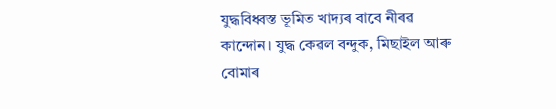যুদ্ধবিধ্বস্ত ভূমিত খাদ্যৰ বাবে নীৰৱ কান্দোন। যুদ্ধ কেৱল বন্দুক, মিছাইল আৰু বোমাৰ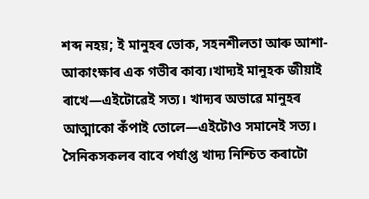শব্দ নহয়; ই মানুহৰ ভোক, সহনশীলতা আৰু আশা-আকাংক্ষাৰ এক গভীৰ কাব্য।খাদ্যই মানুহক জীয়াই ৰাখে—এইটোৱেই সত্য। খাদ্যৰ অভাৱে মানুহৰ আত্মাকো কঁপাই তোলে—এইটোও সমানেই সত্য। সৈনিকসকলৰ বাবে পৰ্যাপ্ত খাদ্য নিশ্চিত কৰাটো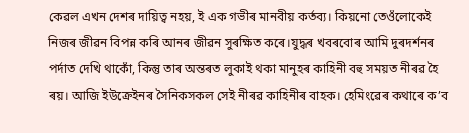কেৱল এখন দেশৰ দায়িত্ব নহয়, ই এক গভীৰ মানবীয় কৰ্তব্য। কিয়নো তেওঁলোকেই নিজৰ জীৱন বিপন্ন কৰি আনৰ জীৱন সুৰক্ষিত কৰে।যুদ্ধৰ খবৰবোৰ আমি দুৰদৰ্শনৰ পৰ্দাত দেখি থাকোঁ, কিন্তু তাৰ অন্তৰত লুকাই থকা মানুহৰ কাহিনী বহু সময়ত নীৰৱ হৈ ৰয়। আজি ইউক্ৰেইনৰ সৈনিকসকল সেই নীৰৱ কাহিনীৰ বাহক। হেমিংৱেৰ কথাৰে ক’ব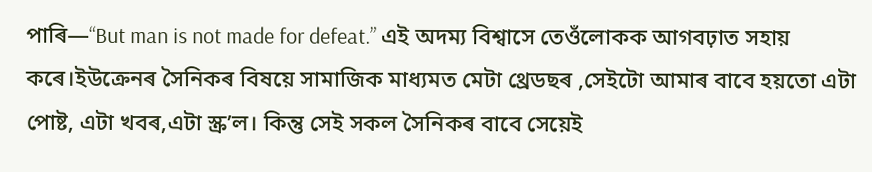পাৰি—“But man is not made for defeat.” এই অদম্য বিশ্বাসে তেওঁলোকক আগবঢ়াত সহায় কৰে।ইউক্ৰেনৰ সৈনিকৰ বিষয়ে সামাজিক মাধ্যমত মেটা থ্ৰেডছৰ ,সেইটো আমাৰ বাবে হয়তো এটা পোষ্ট, এটা খবৰ,এটা স্ক্ৰ’ল। কিন্তু সেই সকল সৈনিকৰ বাবে সেয়েই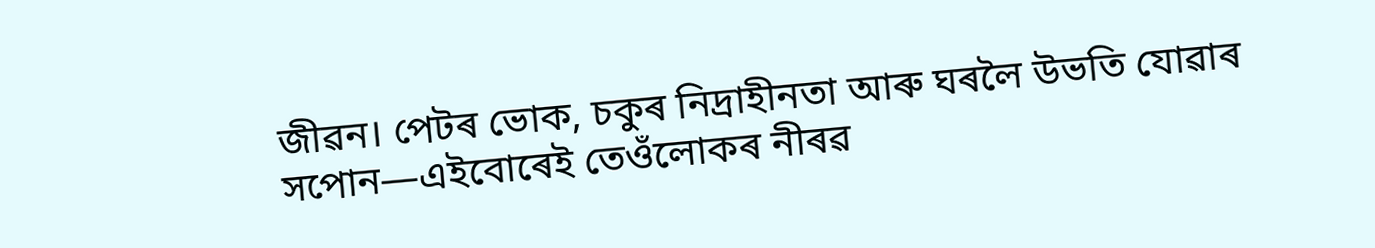জীৱন। পেটৰ ভোক, চকুৰ নিদ্ৰাহীনতা আৰু ঘৰলৈ উভতি যোৱাৰ সপোন—এইবোৰেই তেওঁলোকৰ নীৰৱ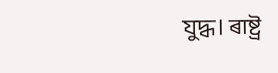যুদ্ধ। ৰাষ্ট্ৰ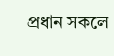প্ৰধান সকলে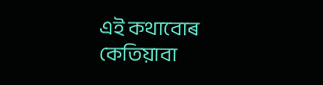এই কথাবোৰ কেতিয়াবা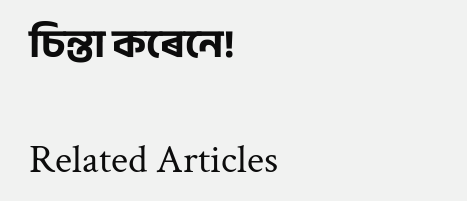চিন্তা কৰেনে!

Related Articles